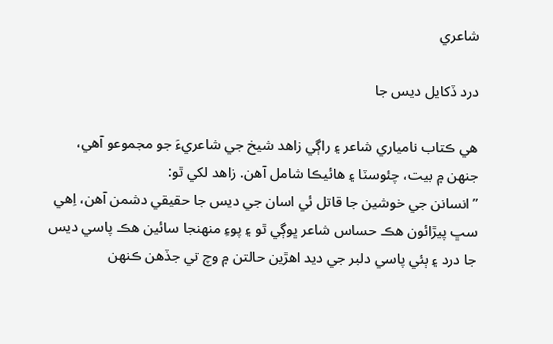شاعري

درد ڏکايل ديس جا

ھي ڪتاب نامياري شاعر ۽ راڳي زاھد شيخ جي شاعريءَ جو مجموعو آھي، جنھن ۾ بيت، چئوسٽا ۽ ھائيڪا شامل آھن. زاھد لکي ٿو:
”انسانن جي خوشين جا قاتل ئي اسان جي ديس جا حقيقي دشمن آهن، اِهي سڀ پيڙائون هڪ حساس شاعر ڀوڳي ٿو ۽ پوءِ منهنجا سائين هڪ پاسي ديس جا درد ۽ ٻئي پاسي دلبر جي ديد اهڙين حالتن ۾ وچ تي جڏهن ڪنهن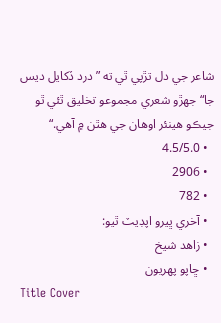شاعر جي دل تڙپي ٿي ته ”درد ڏکايل ديس جا“ جهڙو شعري مجموعو تخليق ٿئي ٿو جيڪو هينئر اوهان جي هٿن ۾ آهي.“
  • 4.5/5.0
  • 2906
  • 782
  • آخري ڀيرو اپڊيٽ ٿيو:
  • زاهد شيخ
  • ڇاپو پھريون
Title Cover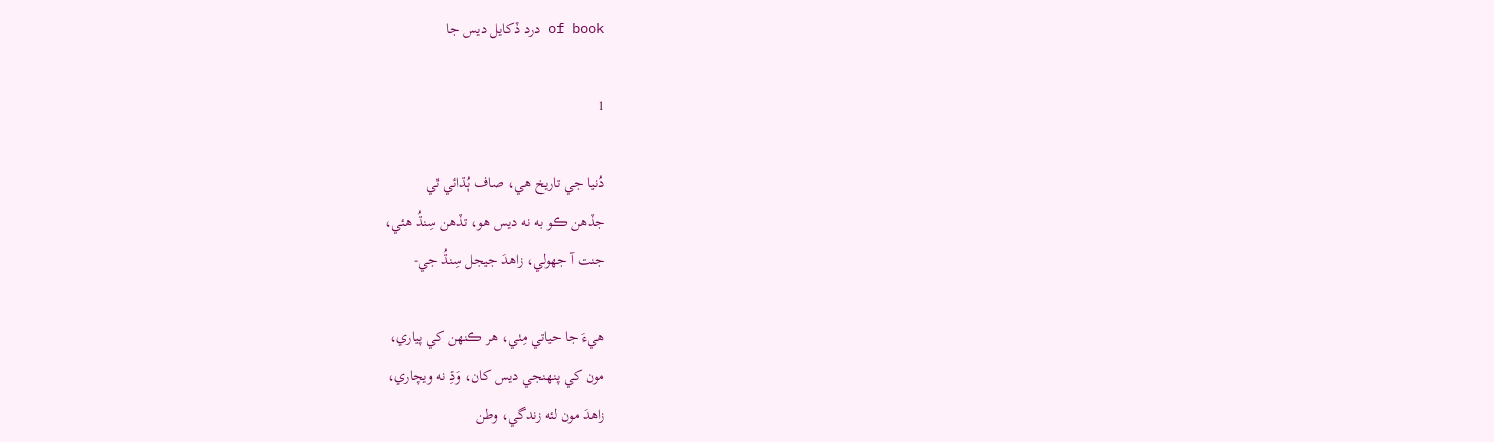of book درد ڏکايل ديس جا

1

دُنيا جي تاريخ هي، صاف ٻُڌائي ٿي
جڏهن ڪو به نه ديس هو، تڏهن سِنڌُ هئي،
جنت آ جهولي، زاهدَ جيجل سِنڌُ جي-

هيءَ جا حياتي مِٺي، هر ڪنهن کي پياري،
مون کي پنهنجي ديس کان، وَڌِ نه ويچاري،
زاهدَ مون لئه زندگي، وطن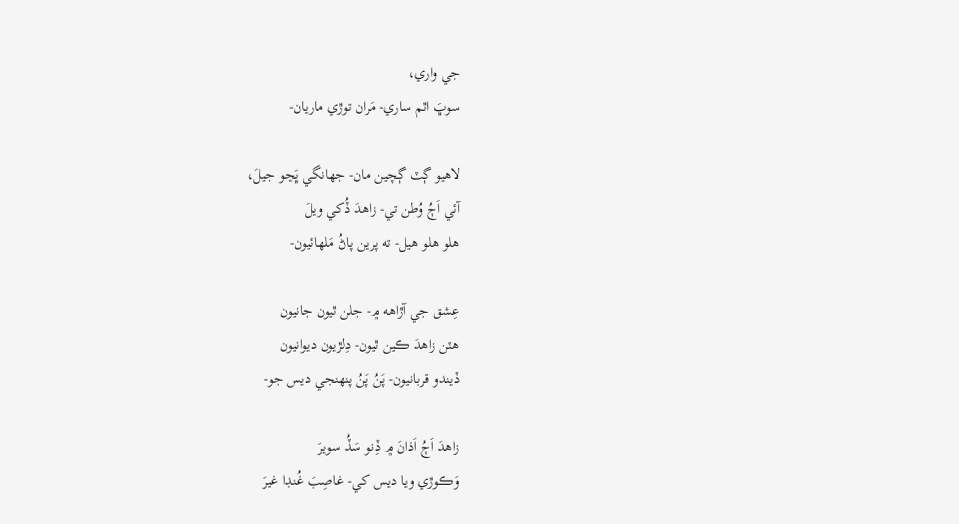جي واري،
سوڀَ اٿم ساري- مَران توڙي ماريان-

لاهيو ڳٽ ڳچين مان- جهانگي ڀَڃو جيلَ،
آئي اَڄُ وُطن تي- زاهدَ ڏُکي ويلَ
هلو هلو هيل- ته پرين پاڻُ مَلهائيون-

عِشق جي آڙاهه ۾- جلن ٿيون جانيون
هٽن زاهدَ ڪين ٿيون- دِلڙيون ديوانيون
ڏيندو قربانيون- پَنُ پَنُ پنهنجي ديس جو-

زاهدَ اَڄُ اَذانَ ۾ ڏِنو سَڏُ سويرَ
وَڪوڙي ويا ديس کي- غاصِبَ غُنڊا غيرَ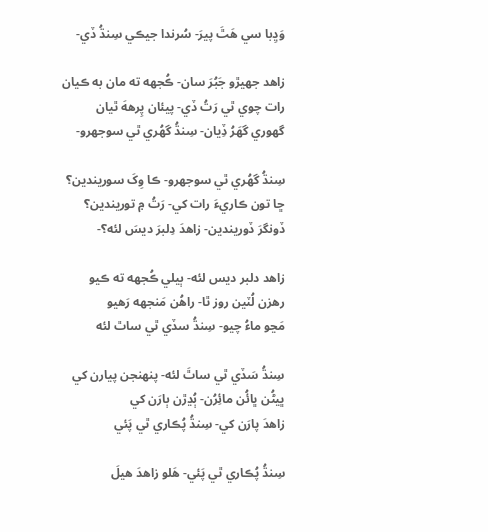وَڍِبا سي هَٿَ پيرَ- سُرندا جيڪي سِنڌُ ڏي-

زاهد جهيڙو جَبُرَ سان- ڪُجهه ته مان به ڪيان
رات چوي ٿي رَتُ ڏي- پيئان پِرههَ ٿيان
گهوري گهَرُ ڏِيان- سِنڌُ گهُري ٿي سوجهرو-

سِنڌُ گهُري ٿي سوجهرو- ڪا وِکَ سوريندين؟
ڇا تون ڪاريءَ رات کي- رَتُ ۾ توريندين؟
ڏونگرَ ڏوريندين- زاهدَ دِلبرَ ديسَ لئه؟-

زاهد دلبر ديس لئه- ٻيلي ڪُجهه ته ڪيو
رهزن لُٽين روز ٿا- راهُن مَنجهه رَهيو
مَڃو ماءُ چيو- سِنڌُ سڏي ٿي ساٿ لئه

سِنڌُ سَڏي ٿي ساٿَ لئه- پنهنجن پيارن کي
ڀيڻُن ڀائُن مائِرُن- ٻُڍڙن ٻارَن کي
زاهدَ پارَن کي- سِنڌُ پُڪاري ٿي پَئي

سِنڌُ پُڪاري ٿي پَئي- هَلو زاهدَ هيلَ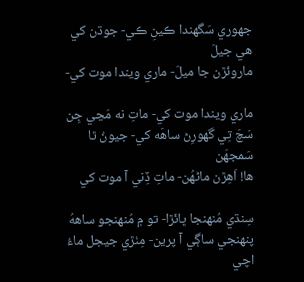جهوري سَگهندا ڪينِ ڪي- جوڌن کي هي جيلَ
ماروئڙن جا ميلَ- ماري ويندا موت کي-

ماري ويندا موت کي- ماتِ نه مَڃي جِن
سَچَ تِي گهورِڻ ساهَه کي- جيونُ ٿا سَمجهَن
ها! اَهِڙن ماڻهُن- ماتِ ڏِني آ موت کي

سِنڌي مُنهنجا ڀائڙا- تو ۾ مُنهنجو ساههُ
پنهنجي ساڳي آ پرين- مِٺڙي جيجل ماءُ
اچي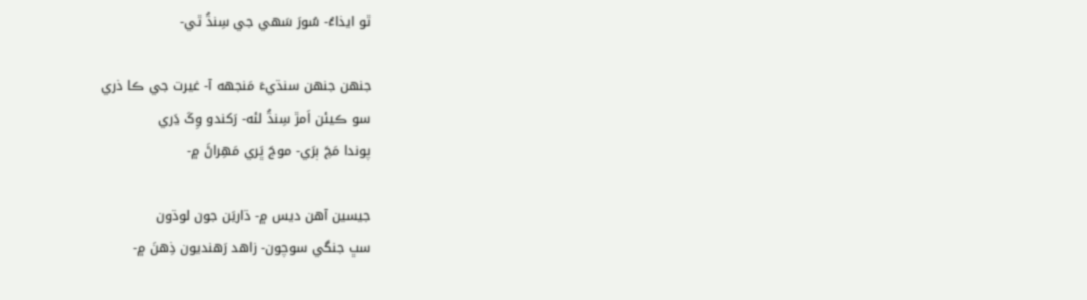ٿو ايذاءُ- سُورَ سَهي جي سِنڌُ ٿي-

جنهن جنهن سنڌيءَ مَنجهه آ- غيرت جي ڪا ذري
سو ڪيئن اَمڙ سِنڌُ لئه- رَکندو وِکَ ڍَري
پوندا مَچَ ٻرَي- موجَ ڀَري مَهِراڻَ ۾-

جيسين آهن ديس ۾- ڌاريَن جون لوڌون
سڀ جنگي سوچون- زاهد رَهنديون ذِهنَ ۾-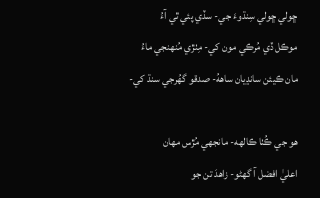ڇولي ڇولي سِنڌوءَ جي- سڏي پئي ٿي آءُ
موڪل ڏي مُرڪي مون کي- مِٺڙي مُنهنجي ماءُ
مان ڪيئن سانڍيان ساههُ- صدقو گهُرجي سنڌ کي-

هو جي ڪُٺا ڪالهه- مانجهي مُڙس مهان
اعليٰ افضل آ گهڻو- زاهدَ تن جو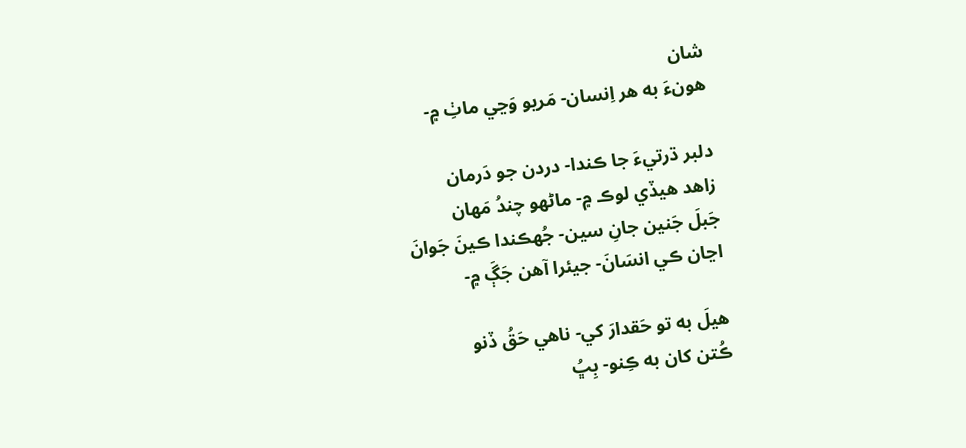شان
هونءَ به هر اِنسان- مَريو وَڃي ماٺِ ۾-

دلبر ڌرتيءَ جا ڪندا- دردن جو دَرمان
زاهد هيڏي لوڪ ۾- ماڻهو چندُ مَهان
جَبلَ جَنين جانِ سين- جُهڪندا ڪينَ جَوانَ
اڃان ڪي انسَانَ- جيئرا آهن جَڳَ ۾-

هيلَ به تو حَقدارَ کي- ناهي حَقُ ڏنو
ڪُتن کان به ڪِنو- بِڀُ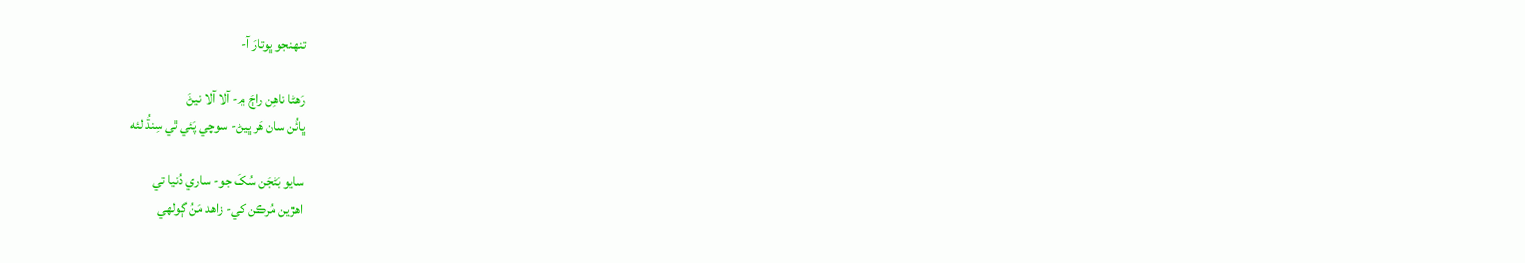تنهنجو ڀوتارَ آ-

رَهڻا ناهِن راڄَ ۾- آلا آلا نيڻَ
ڀائُن سان هَر ڀيڻ- سوچي پَئي ٿي سِنڌُ لئه

سايو بَڻجَن سُکَ جو- ساري دُنيا تي
اهڙين مُرڪن کي- زاهد مَنُ ڳولهي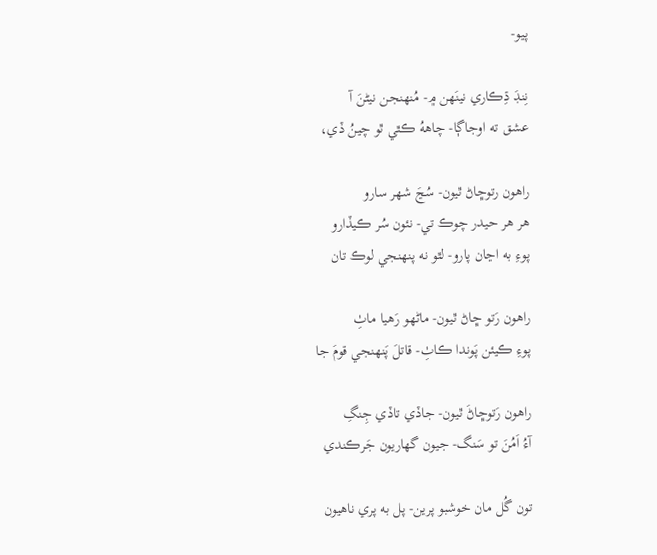پيو-

نِنڊَ ڌِڪاري نينَهن ۾- مُنهنجن نيڻنَ آ
عشق ته اوجاڳا- چاههُ ڪٿي ٿو چينُ ڏي،

راهون رتوڇاڻ ٿيون- سُڃَ شهر سارو
هر هر حيدر چوڪ تي- نئون سُر ڪيڏارو
پوءِ به اڃان پارو- لٿو نه پنهنجي لوڪ تان

راهون رَتو ڇاڻ ٿيون- ماڻهو رَهيا ماٺِ
پوءِ ڪيئن پَوندا ڪاٺِ- قاتلَ پَنهنجي قومَ جا

راهون رَتوڇاڻَ ٿيون- جاڏي تاڏي جِنگِ
آءُ اَمُنَ تو سَنگ- جيون گهاريون جَرڪندي

تون گُل مان خوشبو پرين- پل به پري ناهيون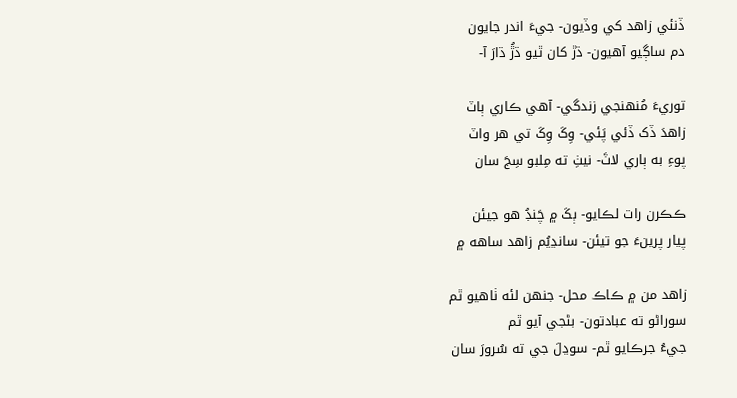ڏنئي زاهد کي وڏيون- جيءَ اندر جايون
دم ساڳيو آهيون- ڌڙ کان ٿيو ڌڙُ ڌارَ آ-

توريءَ مُنهنجي زندگي- آهي ڪاري ٻاٽ
زاهدَ ڏک ڏئي پَئي- وِکَ وِکَ تي هر واٽ
پوءِ به ٻاري لاٽَ- نيٺِ ته مِلبو سِجَ سان

ڪڪرن رات لڪايو- ٻکَ ۾ چَنڊُ هو جيئن
پيار پرينءَ جو تيئن- سانڍيُم زاهد ساهه ۾

زاهد من ۾ ڪاڪ محل- جنهن لئه ٺاهيو ٿم
سوراڻو ته عبادتون- بڻجي آيو ٿم
جيءُ جرڪايو ٿم- سوڍلَ جي ته سُرورَ سان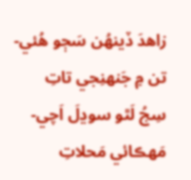زاهدَ ڏينهُن سَڄو هُئي- تن ۾ جَنهنِجي تاتِ
سِجُ لَٿو سوڍلَ اَچي- مَهڪائي مَحلاتِ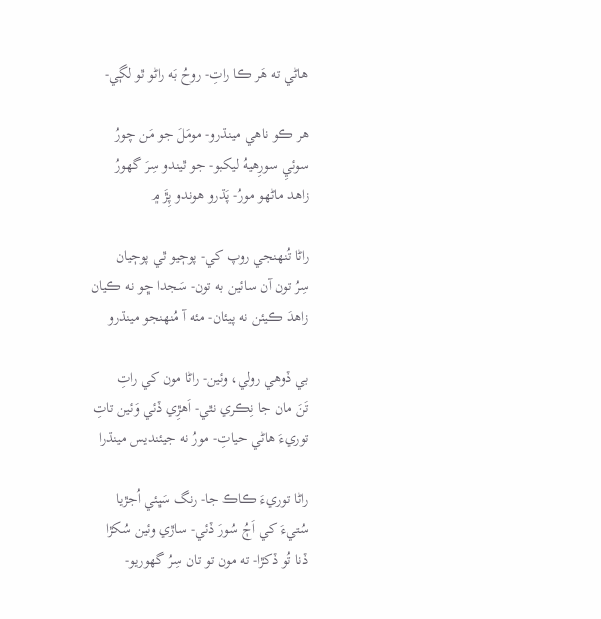هاڻي ته هَر ڪا راتِ- روحُ بَه راڻو ٿو لڳي-

هر ڪو ناهي مينڌرو- مومَلَ جو مَن چورُ
سوئيِ سورِهيهُ ليکبو- جو ٿيندو سِرَ گهورُ
زاهد ماڻهو مورُ- پَڌرو هوندو پِڙَ ۾

راڻا تُنهنجي روپ کي- پوڄيو ٿي پوڄيان
سِرُ تون آن سائين به تون- سَجدا ڇو نه ڪيان
زاهدَ ڪيئن نه پيئان- مئه آ مُنهنجو مينڌرو

بي ڏوهي رولي، وئين- راڻا مون کي راتِ
تَنَ مان جا نِڪري نٿي- اَهڙِي ڏئي وَئين تاتِ
توريءَ هاڻي حياتِ- مورُ نه جيئنديس مينڌرا

راڻا توريءَ ڪاڪ جا- رنگ سَڀئي اُجڙيا
سُتيءَ کي اَڄُ سُورَ ڏئي- ساڙي وئين سُکڙا
ڏنا تُو ڏکڙا- ته مون تو تان سِرُ گهوريو-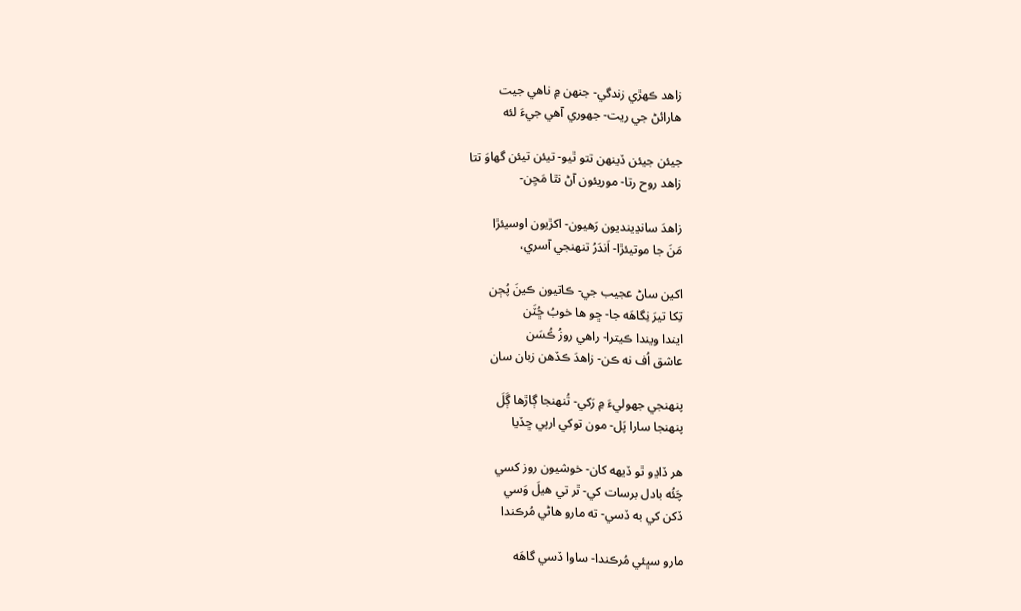زاهد ڪهڙي زندگي- جنهن ۾ ناهي جيت
هارائڻ جي ريت- جهوري آهي جيءَ لئه

جيئن جيئن ڏينهن تتو ٿيو- تيئن تيئن گهاوَ تتا
زاهد روح رتا- موريئون آڻ نٿا مَڃِن-

زاهدَ سانڍينديون رَهيون- اکڙيون اوسيئڙا
مَنَ جا موتيئڙا- اَندَرُ تنهنجي آسري،

اکين ساڻ عجيب جي- ڪاتيون ڪينَ پُڄن
تِکا تيرَ نِگاهَه جا- ڇو ها خوبُ ڇُٽَن
ايندا ويندا ڪيترا- راهي روزُ ڪُسَن
عاشق اُف نه ڪن- زاهدَ ڪڏهن زبان سان

پنهنجي جهوليءَ ۾ رَکي- تُنهنجا ڳاڙها ڳَلَ
پنهنجا سارا پَل- مون توکي ارپي ڇڏيا

هر ڏاڍو ٿو ڏيهه کان- خوشيون روز کسي
چَئُه بادل برسات کي- ٿر تي هيلَ وَسي
ڏکن کي به ڏسي- ته مارو هاڻي مُرڪندا

مارو سڀئي مُرڪندا- ساوا ڏسي گاهَه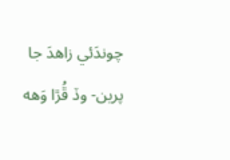چوندَئي زاهدَ جا پرين- وڏ ڦُڙا وَهه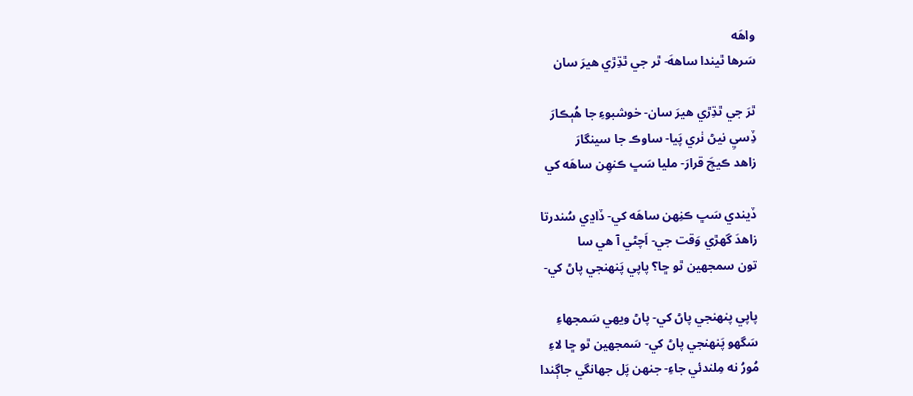واهَه
سَرها ٿيندا ساههَ- ٿر جي ٿڌِڙي هيرَ سان

ٿرَ جي ٿڌِڙي هيرَ سان- خوشبوءِ جا هُٻڪارَ
ڏِسيِ نيڻ ٺري پَيا- ساوڪ جا سينگارَ
زاهد ڪيچَ قرارَ- مليا سَڀ ڪنهِن ساهَه کي

ڏيندي سَڀ ڪنِهن ساهَه کي- ڏاڍي سُندرتا
زاهدَ گهڙي وَقت جي- اَچڻي آ هي سا
تون سمجهين ٿو ڇا؟ پاپي پَنهنجي پاڻ کي-

پاپي پنهنجي پاڻ کي- پاڻ ويهي سَمجهاءِ
سَگهو پَنهنجي پاڻ کي- سَمجهين ٿو ڇا لاءِ
مُورُ نه مِلندئي جاءِ- جنهن پَل جهانگي جاڳندا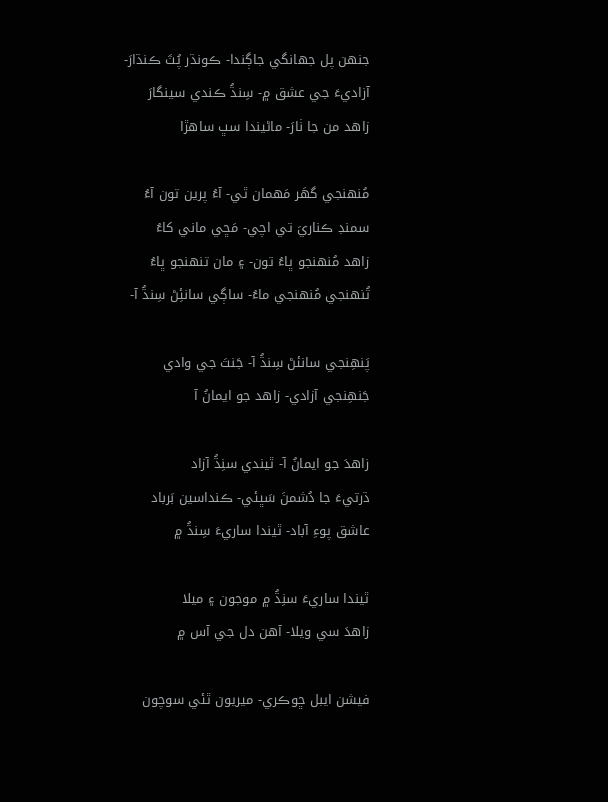جنهن پل جهانگي جاڳندا- ڪونڌر پُٽَ ڪنڌارَ-
آزاديءَ جي عشق ۾- سِنڌُ ڪندي سينگارَ
زاهد من جا ٺارَ- ماڻيندا سڀ ساهڙا

مُنهنجي گهَر مَهمان ٿي- آءُ پرين تون آءُ
سمنڊ ڪناريَ تي اچي- مَڇي ماني کاءُ
زاهد مُنهنجو ڀاءُ تون- ۽ مان تنهنجو ڀاءُ
تُنهنجي مُنهنجي ماءُ- ساڳي سانئِڻ سِنڌُ آ-

پَنهِنجي سانئڻ سِنڌُ آ- جَنتَ جي وادي
جَنهِنجي آزادي- زاهد جو ايمانُ آ

زاهدَ جو ايمانُ آ- ٿيندي سنِڌُ آزاد
ڌرتيءَ جا دُشمنَ سَڀئي- ڪنداسين بَرباد
عاشق پوءِ آباد- ٿيندا ساريءَ سِنڌُ ۾

ٿيندا ساريءَ سنِڌُ ۾ موجون ۽ ميلا
زاهدَ سي ويلا- آهن دل جي آس ۾

فيشن ايبل ڇوڪري- ميريون ٿئي سوچون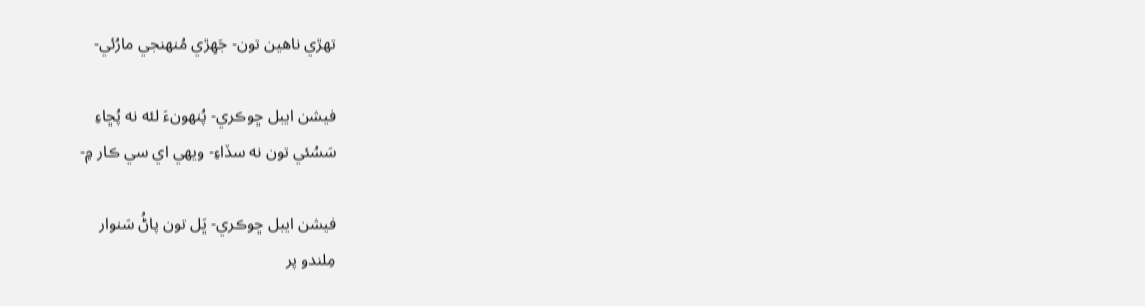تهڙي ناهين تون- جَهِڙي مُنهنجي مارُئي-

فيشن ايبل ڇوڪري- پُنهونءَ لئه نه پُڇاءِ
سَسُئي تون نه سڏاءِ- ويهي اي سي ڪار ۾-

فيشن ايبل ڇوڪري- ڀَل تون پاڻُ سَنوار
مِلندو پر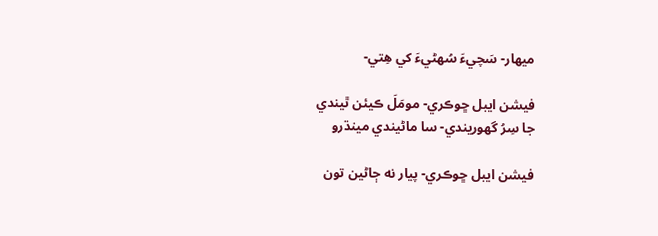ميهار- سَچيءَ سُهڻيءَ کي هِتي-

فيشن ايبل ڇوڪري- مومَلَ ڪيئن ٿيندي
جا سِرُ گهوريندي- سا ماڻيندي مينڌرو

فيشن ايبل ڇوڪري- پيار نه ڄاڻين تون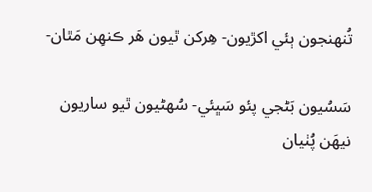تُنهنجون ٻئي اکڙيون- هِرکن ٿيون هَر ڪنهِن مَٿان-

سَسُيون بَڻجي پئو سَڀئي- سُهڻيون ٿيو ساريون
نيهَن پُٺيان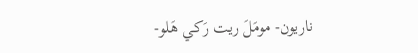ناريون- مومَلَ ريت رَکي هَلو-